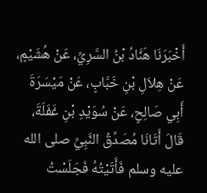أَخْبَرَنَا هَنَّادُ بْنُ السَّرِيِّ، عَنْ هُشَيْمٍ، عَنْ هِلاَلِ بْنِ خَبَّابٍ، عَنْ مَيْسَرَةَ أَبِي صَالِحٍ، عَنْ سُوَيْدِ بْنِ غَفَلَةَ، قَالَ أَتَانَا مُصَدِّقُ النَّبِيِّ صلى الله عليه وسلم فَأَتَيْتُهُ فَجَلَسْتُ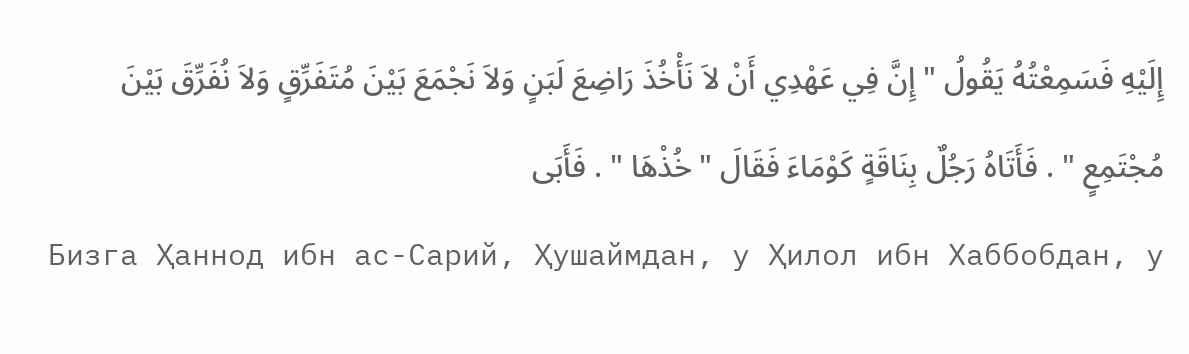إِلَيْهِ فَسَمِعْتُهُ يَقُولُ " إِنَّ فِي عَهْدِي أَنْ لاَ نَأْخُذَ رَاضِعَ لَبَنٍ وَلاَ نَجْمَعَ بَيْنَ مُتَفَرِّقٍ وَلاَ نُفَرِّقَ بَيْنَ مُجْتَمِعٍ " . فَأَتَاهُ رَجُلٌ بِنَاقَةٍ كَوْمَاءَ فَقَالَ " خُذْهَا " . فَأَبَى
Бизга Ҳаннод ибн ас-Сарий, Ҳушаймдан, у Ҳилол ибн Хаббобдан, у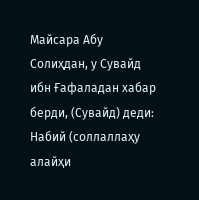Майсара Абу Солиҳдан, у Сувайд ибн Ғафаладан хабар берди, (Сувайд) деди: Набий (соллаллаҳу алайҳи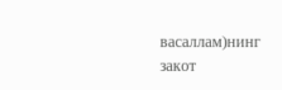васаллам)нинг закот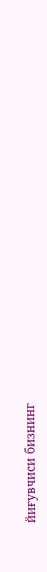йиғувчиси бизнинг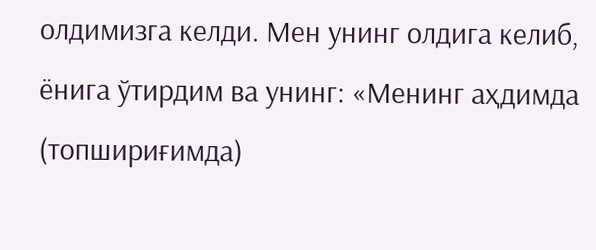олдимизга келди. Мен унинг олдига келиб, ёнига ўтирдим ва унинг: «Менинг аҳдимда (топшириғимда)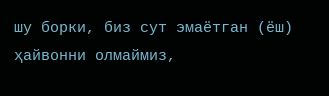шу борки, биз сут эмаётган (ёш) ҳайвонни олмаймиз,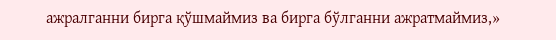ажралганни бирга қўшмаймиз ва бирга бўлганни ажратмаймиз,»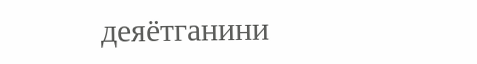деяётганини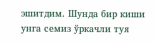эшитдим. Шунда бир киши унга семиз ўркачли туя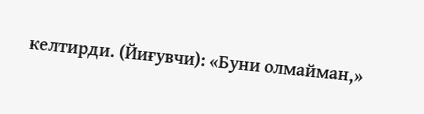келтирди. (Йиғувчи): «Буни олмайман,»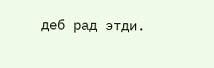деб рад этди.